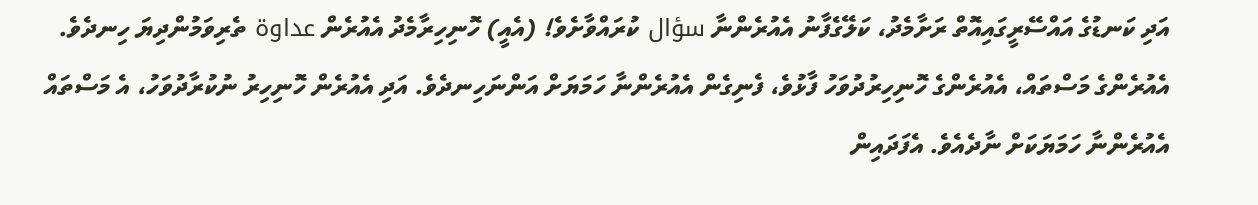އަދި ކަނޑުގެ އައްސޭރީގައިއޮތް ރަށާމެދު، ކަލޭގެފާނު އެއުރެންނާ سؤال ކުރައްވާށެވެ! (އެއީ) ހޮނިހިރާމެދު އެއުރެން عداوة ތެރިވަމުންދިޔަ ހިނދެވެ. އެއުރެންގެ މަސްތައް، އެއުރެންގެ ހޮނިހިރުދުވަހު ފާޅުވެ، ފެނިގެން އެއުރެންނާ ހަމަޔަށް އަންނަހިނދެވެ. އަދި އެއުރެން ހޮނިހިރު ނުކުރާދުވަހު، އެ މަސްތައް އެއުރެންނާ ހަމަޔަކަށް ނާދެއެވެ. އެފަދައިން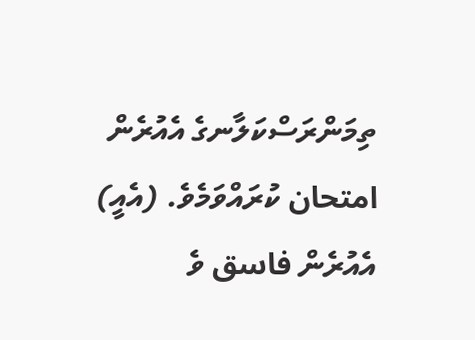ތިމަންރަސްކަލާނގެ އެއުރެން امتحان ކުރައްވަމެވެ. (އެއީ) އެއުރެން فاسق ވެ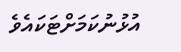އުޅުނުކަމަށްޓަކައެވެ